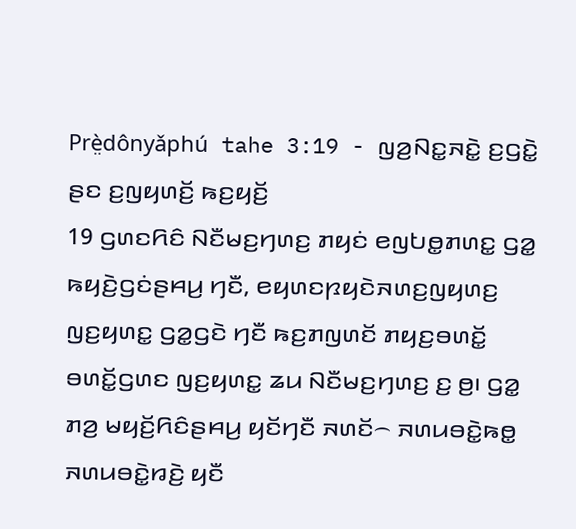Prè̤dônyǎphú tahe 3:19 - ꤜꤤ꤬ꤡꤢ꤭ꤏꤢꤧ꤭ ꤢ꤬ꤞꤢꤧ꤭ ꤔꤢ ꤢ꤬ꤜꤟꤛꤢꤩ꤬ ꤒꤢ꤬ꤟꤢꤩ꤬
19 ꤞꤛꤢꤖꤢꤨ ꤡꤢꤪꤗꤢ꤬ꤚꤛꤢ꤬ ꤊꤟꤢꤦ ꤕꤜꤝꤥ꤭ꤊꤛꤢ꤭ ꤞꤤ꤭ ꤒꤟꤢꤧ꤬ꤞꤢꤦꤔꤌꤣ꤬ ꤚꤢꤪ, ꤕꤟꤛꤢꤐꤟꤢꤧꤏꤛꤢ꤬ꤜꤟꤛꤢ꤬ ꤜꤢ꤬ꤟꤛꤢ꤭ ꤞꤤ꤭ꤞꤢꤧ ꤚꤢꤪ ꤒꤢ꤬ꤊꤜꤛꤢꤩ ꤊꤟꤢ꤬ꤋꤛꤢꤩ꤭ ꤋꤛꤢꤩ꤭ꤞꤛꤢ ꤜꤢ꤬ꤟꤛꤢ꤭ ꤘꤣ ꤡꤢꤪꤗꤢ꤬ꤚꤛꤢ꤬ ꤢ꤬ ꤥ꤬꤯ ꤞꤤ꤭ ꤊꤤ꤬ ꤗꤟꤢꤩ꤬ꤖꤢꤨꤔꤌꤣ꤬ ꤟꤢꤩꤚꤢꤪ ꤏꤛꤢꤩ꤮ ꤏꤛꤣꤋꤢꤧ꤭ꤒꤥ꤭ ꤏꤛꤣꤋꤢꤧ꤭ꤙꤢꤧ꤬ ꤟꤢꤪ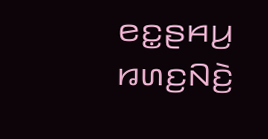ꤕꤢ꤭ꤔꤌꤣ꤬ ꤙꤛꤢ꤬ꤡꤢꤧ꤬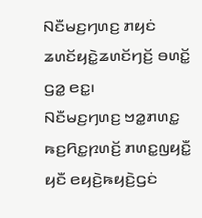ꤡꤢꤪꤗꤢ꤬ꤚꤛꤢ꤬ ꤊꤟꤢꤦ ꤘꤛꤢꤩꤟꤢꤧ꤭ꤘꤛꤢꤩꤚꤢꤩ꤬ ꤋꤛꤢꤩ꤭ ꤞꤤ꤭ ꤕꤢ꤭꤯
ꤡꤢꤪꤗꤢ꤬ꤚꤛꤢ꤬ ꤠꤤ꤭ꤊꤛꤢ꤭ ꤒꤢ꤬ꤖꤢ꤭ꤐꤛꤢꤩ꤬ ꤊꤛꤢ꤭ꤜꤟꤢꤪ꤭ ꤟꤢꤪ ꤕꤟꤢꤧ꤬ꤒꤟꤢꤧ꤬ꤞꤢꤦ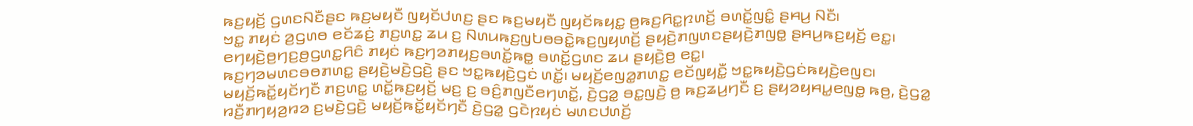ꤒꤢ꤬ꤟꤢꤩ꤬ ꤞꤛꤢꤡꤢꤪꤔꤢ ꤒꤢ꤬ꤗꤟꤢꤪ ꤜꤟꤢꤩꤓꤛꤢ꤬ ꤔꤢ ꤒꤢ꤬ꤗꤟꤢꤪ ꤜꤟꤢꤩꤒꤟꤢ꤭ ꤥ꤬ꤒꤢ꤬ꤖꤢ꤭ꤐꤛꤢꤩ꤬ ꤋꤛꤢꤩ꤭ꤜꤢꤨ꤭ ꤔꤌꤣ꤬ ꤡꤢꤪ꤯
ꤠꤢ꤭ ꤊꤟꤢꤦ ꤤ꤬ꤞꤛꤥ ꤕꤢꤩꤘꤢꤦ꤬ ꤊꤢ꤬ꤛꤢ꤭ ꤘꤣ ꤢ꤬ ꤡꤛꤣꤒꤢ꤬ꤜꤝꤥꤋꤢꤧ꤭ꤒꤢ꤬ꤜꤟꤛꤢꤩ꤬ ꤔꤟꤢꤧ꤬ꤊꤜꤛꤢꤔꤟꤢꤧ꤬ꤊꤜꤥ꤭ ꤔꤌꤣ꤬ꤒꤢ꤬ꤟꤢꤩ꤬ ꤕꤢ꤭꤯ ꤕꤚꤟꤢꤧ꤬ꤥ꤬ꤚꤢ꤬ꤥ꤬ꤞꤛꤢ꤭ꤖꤢꤨ ꤊꤟꤢꤦ ꤒꤢ꤬ꤚꤤꤊꤟꤢ꤬ꤋꤛꤢꤩ꤭ꤒꤥ꤭ ꤋꤛꤢꤩ꤭ꤞꤛꤢ ꤘꤣ ꤔꤟꤢꤧ꤬ꤥ꤬ ꤕꤢ꤭꤯
ꤒꤢ꤬ꤚꤤꤗꤛꤢꤋꤥꤊꤛꤢ꤭ ꤔꤟꤢꤧ꤬ꤗꤢꤧ꤬ꤞꤢꤧ꤬ ꤔꤢ ꤠꤢ꤭ꤒꤟꤢꤧ꤬ꤞꤢꤦ ꤛꤢꤩ꤭꤯ ꤗꤟꤢꤩ꤬ꤕꤜꤤ꤭ꤊꤛꤢ꤭ ꤕꤢꤩꤜꤟꤢꤪ꤭ ꤠꤢ꤭ꤒꤟꤢꤧ꤬ꤞꤢꤦꤒꤟꤢꤧ꤬ꤕꤜꤢ꤯
ꤗꤟꤢꤩ꤬ꤒꤢꤩ꤭ꤟꤢꤩꤚꤢꤪ ꤊꤢ꤬ꤛꤢ꤭ ꤛꤢꤩ꤭ꤒꤢ꤬ꤟꤢꤩ꤬ ꤗꤢ꤬ ꤢ꤬ ꤋꤢꤨ꤬ꤊꤜꤢꤪꤕꤚꤛꤢꤩ꤭, ꤢꤧ꤬ꤞꤤ꤭ ꤋꤢ꤭ꤜꤢꤧ꤬ ꤥ꤬ ꤒꤢ꤬ꤘꤣ꤬ꤚꤢꤪ ꤢ꤬ ꤔꤟꤤꤟꤌꤣ꤭ꤕꤜꤥ꤭ ꤒꤥ꤬, ꤢꤧ꤬ꤞꤤ꤭ ꤙꤢꤪ꤬ꤊꤚꤟꤤ꤬ꤙꤤ ꤢ꤬ꤗꤢꤧ꤬ꤞꤢꤧ꤬ ꤗꤟꤢꤩ꤬ꤒꤢꤩ꤭ꤟꤢꤩꤚꤢꤪ ꤢꤧ꤬ꤞꤤ꤭ ꤞꤢꤧꤐꤟꤢꤦ ꤗꤛꤢꤓꤛꤢꤩ꤬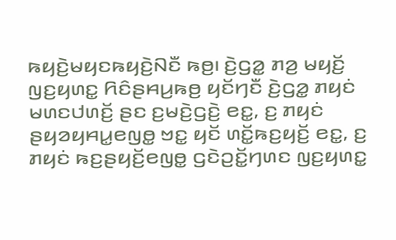ꤒꤟꤢꤧ꤬ꤗꤟꤢꤒꤟꤢꤧ꤬ꤡꤢꤪ ꤒꤥ꤬꤯ ꤢꤧ꤬ꤞꤤ꤭ ꤊꤤ꤬ ꤗꤟꤢꤩ꤬ ꤜꤢ꤬ꤟꤛꤢ꤭ ꤖꤢꤨꤔꤌꤣ꤬ꤒꤥ꤬ ꤟꤢꤩꤚꤢꤪ ꤢꤧ꤬ꤞꤤ꤭ ꤊꤟꤢꤦ ꤗꤛꤢꤓꤛꤢꤩ꤬ ꤔꤢ ꤢ꤬ꤗꤢꤧ꤬ꤞꤢꤧ꤬ ꤕꤢ꤭, ꤢ꤬ ꤊꤟꤢꤦ ꤔꤟꤤꤟꤌꤣ꤭ꤕꤜꤥ꤭ ꤠꤢ꤭ ꤟꤢꤩ ꤛꤢꤩ꤭ꤒꤢ꤬ꤟꤢꤩ꤬ ꤕꤢ꤭, ꤢ꤬ ꤊꤟꤢꤦ ꤒꤢ꤬ꤔꤟꤢꤩ꤬ꤕꤜꤥ꤭ ꤞꤢꤧꤑꤢꤩ꤭ꤚꤛꤢ ꤜꤢ꤬ꤟꤛꤢ꤭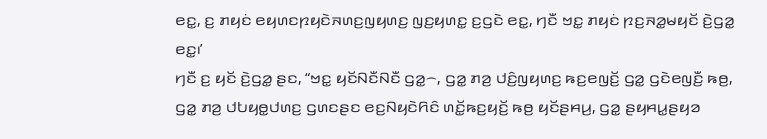ꤕꤢ꤭, ꤢ꤬ ꤊꤟꤢꤦ ꤕꤟꤛꤢꤐꤟꤢꤧꤏꤛꤢ꤬ꤜꤟꤛꤢ꤬ ꤜꤢ꤬ꤟꤛꤢ꤭ ꤢ꤬ꤞꤢꤧ ꤕꤢ꤭, ꤚꤢꤪ ꤠꤢ꤭ ꤊꤟꤢꤦ ꤐꤢ꤬ꤏꤤ꤭ꤗꤟꤢꤩ ꤢꤧ꤬ꤞꤤ꤭ ꤕꤢ꤭꤯’
ꤚꤢꤪ ꤢ꤬ ꤟꤢꤩ ꤢꤧ꤬ꤞꤤ꤭ ꤔꤢ, “ꤠꤢ꤭ ꤟꤢꤩꤡꤢꤪꤡꤢꤪ ꤞꤤ꤭꤮, ꤞꤤ꤭ ꤊꤤ꤬ ꤓꤢꤨ꤬ꤜꤟꤛꤢ꤬ ꤒꤢ꤬ꤕꤜꤢꤩ꤬ ꤞꤤ꤭ ꤞꤢꤧꤕꤜꤢꤪ꤬ ꤒꤥ꤬, ꤞꤤ꤭ ꤊꤤ꤬ ꤓꤝꤟꤥ꤭ꤓꤛꤢ꤬ ꤞꤛꤢꤔꤢ ꤕꤢ꤬ꤡꤟꤢꤧꤖꤢꤨ ꤛꤢꤩ꤭ꤒꤢ꤬ꤟꤢꤩ꤬ ꤒꤥ꤬ ꤟꤢꤩꤔꤌꤣ꤬, ꤞꤤ꤭ ꤔꤟꤌꤣ꤭ꤔꤟꤤ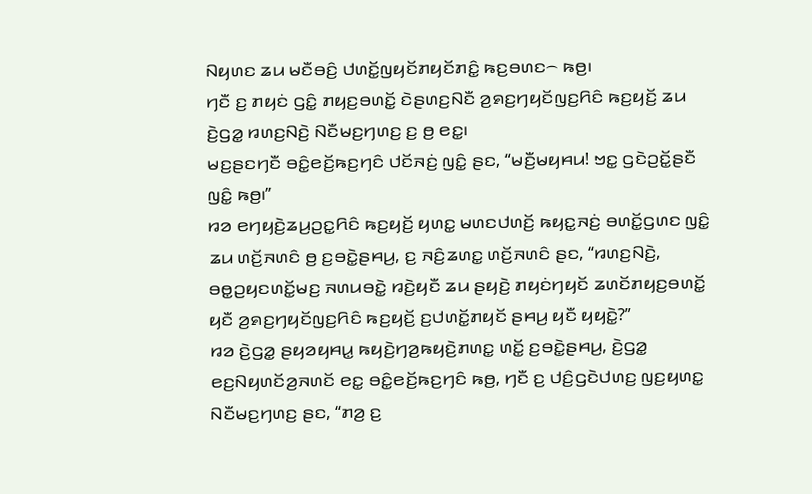ꤡꤟꤛꤢ ꤘꤣ ꤗꤢꤪꤋꤢꤨ꤬ ꤓꤛꤢꤩ꤭ꤜꤟꤢꤩꤊꤟꤢꤩꤊꤢꤨ꤭ ꤒꤢ꤬ꤋꤛꤢ꤮ ꤒꤥ꤬꤯
ꤚꤢꤪ ꤢ꤬ ꤊꤟꤢꤦ ꤞꤢꤨ꤭ ꤊꤟꤢ꤬ꤋꤛꤢꤩ꤭ ꤢꤧꤔꤛꤢ꤬ꤡꤢꤪ ꤤ꤬ꤎꤢ꤬ꤚꤟꤢꤩꤜꤢ꤬ꤖꤢꤨ ꤒꤢ꤬ꤟꤢꤩ꤬ ꤘꤣ ꤢꤧ꤬ꤞꤤ꤭ ꤙꤛꤢ꤬ꤡꤢꤧ꤬ ꤡꤢꤪꤗꤢ꤬ꤚꤛꤢ꤬ ꤢ꤬ ꤥ꤬ ꤕꤢ꤭꤯
ꤗꤢ꤬ꤔꤢꤚꤢꤪ ꤋꤢꤨ꤭ꤕꤢꤩ꤬ꤒꤢ꤬ꤚꤢꤨ ꤓꤢꤩꤏꤢꤦ꤬ ꤜꤢꤨ꤭ ꤔꤢ, “ꤗꤢꤪ꤬ꤗꤟꤌꤣ! ꤠꤢ꤭ ꤞꤢꤧꤑꤢꤩ꤭ꤔꤢꤪ ꤜꤢꤨ꤭ ꤒꤥ꤬꤯”
ꤙꤤ ꤕꤚꤟꤢꤧ꤬ꤘꤣ꤬ꤑꤢ꤭ꤖꤢꤨ ꤒꤢ꤬ꤟꤢꤩ꤬ ꤟꤛꤢ꤭ ꤗꤛꤢꤓꤛꤢꤩ꤬ ꤒꤟꤢ꤭ꤏꤢꤦ꤬ ꤋꤛꤢꤩ꤭ꤞꤛꤢ ꤜꤢꤨ꤭ ꤘꤣ ꤛꤢꤩ꤬ꤏꤛꤢꤨ ꤥ꤬ ꤢ꤬ꤋꤢꤧ꤭ꤔꤌꤣ꤬, ꤢ꤬ ꤏꤢꤨ꤬ꤘꤛꤢ꤭ ꤛꤢꤩ꤬ꤏꤛꤢꤨ ꤔꤢ, “ꤙꤛꤢ꤬ꤡꤢꤧ꤬, ꤋꤥ꤭ꤑꤟꤢꤛꤢꤩ꤭ꤗꤢ꤬ ꤏꤛꤣꤋꤢꤧ꤭ ꤙꤢꤧ꤬ꤟꤢꤪ ꤘꤣ ꤔꤟꤢꤧ꤬ ꤊꤟꤢꤦꤚꤟꤢꤩ ꤘꤛꤢꤩꤊꤟꤢ꤬ꤋꤛꤢꤩ꤭ ꤟꤢꤪ ꤤ꤬ꤎꤢ꤬ꤚꤟꤢꤩꤜꤢ꤬ꤖꤢꤨ ꤒꤢ꤬ꤟꤢꤩ꤬ ꤢ꤬ꤓꤛꤢꤩ꤭ꤊꤟꤢꤩ ꤔꤌꤣ꤬ ꤟꤢꤪ ꤟꤟꤢꤧ꤭?”
ꤙꤤ ꤢꤧ꤬ꤞꤤ꤭ ꤔꤟꤤꤟꤌꤣ꤭ ꤒꤟꤢꤧ꤬ꤚꤤ꤬ꤒꤟꤢꤧ꤬ꤊꤛꤢ꤭ ꤛꤢꤩ꤭ ꤢ꤬ꤋꤢꤧ꤭ꤔꤌꤣ꤬, ꤢꤧ꤬ꤞꤤ꤭ ꤕꤢ꤬ꤡꤟꤛꤢꤩꤤ꤬ꤏꤛꤢꤩ ꤕꤢ꤭ ꤋꤢꤨ꤭ꤕꤢꤩ꤬ꤒꤢ꤬ꤚꤢꤨ ꤒꤥ꤬, ꤚꤢꤪ ꤢ꤬ ꤓꤢꤨ꤬ꤞꤢꤧꤓꤛꤢ꤬ ꤜꤢ꤬ꤟꤛꤢ꤭ ꤡꤢꤪꤗꤢ꤬ꤚꤛꤢ꤬ ꤔꤢ, “ꤊꤤ꤬ ꤢ꤬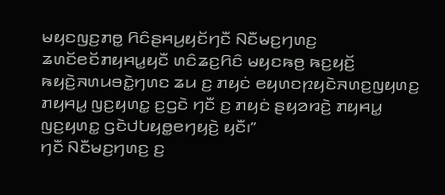ꤗꤟꤢꤜꤢ꤬ꤊꤥ꤭ ꤖꤢꤨꤔꤌꤣ꤬ꤟꤢꤩꤚꤢꤪ ꤡꤢꤪꤗꤢ꤬ꤚꤛꤢ꤬ ꤘꤛꤢꤩꤕꤢꤩꤊꤟꤌꤣ꤭ꤟꤢꤪ ꤛꤢꤨꤘꤢ꤬ꤖꤢꤨ ꤗꤟꤢꤒꤥ꤬ ꤒꤢ꤬ꤟꤢꤩ꤬ ꤒꤟꤢꤧ꤬ꤏꤛꤣꤋꤢꤧ꤭ꤚꤛꤢ ꤘꤣ ꤢ꤬ ꤊꤟꤢꤦ ꤕꤟꤛꤢꤐꤟꤢꤧꤏꤛꤢ꤬ꤜꤟꤛꤢ꤬ ꤊꤟꤌꤣ꤭ ꤜꤢ꤬ꤟꤛꤢ꤭ ꤢ꤬ꤞꤢꤧ ꤚꤢꤪ ꤢ꤬ ꤊꤟꤢꤦ ꤔꤟꤤꤙꤢꤧ꤬ ꤊꤟꤌꤣ꤭ ꤜꤢ꤬ꤟꤛꤢ꤭ ꤞꤢꤧꤓꤝꤟꤥ꤭ꤕꤚꤟꤢꤧ꤬ ꤟꤢꤪ꤯”
ꤚꤢꤪ ꤡꤢꤪꤗꤢ꤬ꤚꤛꤢ꤬ ꤢ꤬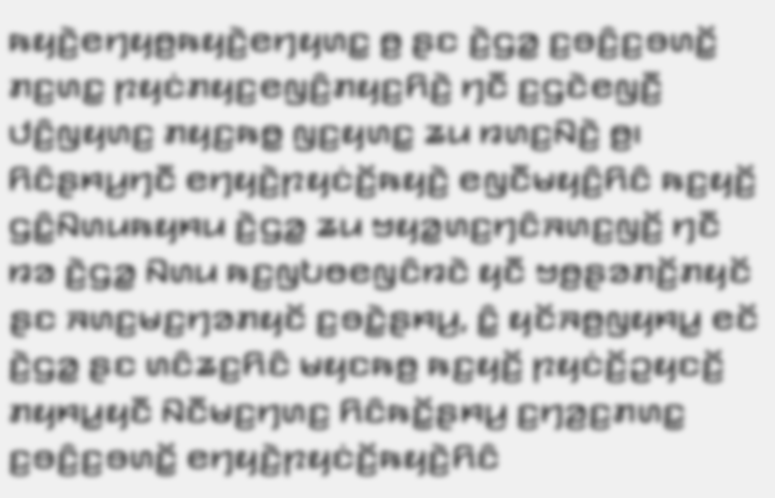ꤒꤟꤢꤧ꤬ꤕꤚꤟꤥ꤬ꤒꤟꤢꤧ꤬ꤕꤚꤟꤛꤢ꤭ ꤥ꤬ ꤔꤢ ꤢꤧ꤬ꤞꤤ꤭ ꤢ꤬ꤋꤢꤨ꤬ꤢ꤬ꤋꤛꤢꤩ꤭ ꤊꤢ꤬ꤛꤢ꤭ ꤐꤟꤢꤦꤊꤟꤢ꤬ꤕꤜꤢꤨ꤬ꤊꤟꤢ꤬ꤖꤢꤧ꤬ ꤚꤢꤪ ꤢ꤬ꤞꤢꤧꤕꤜꤢꤪ꤬ ꤓꤢꤨ꤬ꤜꤟꤛꤢ꤬ ꤊꤟꤢ꤬ꤒꤥ꤭ ꤜꤢ꤬ꤟꤛꤢ꤭ ꤘꤣ ꤙꤛꤢ꤬ꤡꤢꤧ꤬ ꤥ꤬꤯
ꤖꤢꤨꤔꤌꤣ꤬ꤚꤢꤪ ꤕꤚꤟꤢꤧ꤬ꤐꤟꤢꤦꤢꤩ꤬ꤒꤟꤢꤧ꤬ ꤕꤜꤢꤪꤗꤟꤢꤨ꤬ꤖꤢꤨ ꤒꤢ꤬ꤟꤢꤩ꤬ ꤞꤢꤨ꤭ꤡꤛꤣꤒꤟꤌꤣ ꤢꤧ꤬ꤞꤤ꤭ ꤘꤣ ꤠꤟꤤ꤭ꤛꤢ꤬ꤚꤢꤨꤏꤛꤢ꤬ꤜꤢꤩ꤬ ꤚꤢꤪ ꤙꤤ ꤢꤧ꤬ꤞꤤ꤭ ꤡꤛꤣ ꤒꤢ꤬ꤜꤝꤥꤕꤜꤢꤨꤙꤢꤧ ꤟꤢꤪ ꤠꤥ꤬ꤔꤤꤊꤢꤩ꤬ꤊꤟꤢꤩ ꤔꤢ ꤏꤛꤢ꤬ꤗꤢ꤬ꤚꤤꤊꤟꤢꤩ ꤢ꤬ꤋꤢꤧ꤭ꤔꤌꤣ꤬, ꤢꤨ꤭ ꤟꤢꤩꤏꤥ꤬ꤜꤟꤌꤣ꤭ ꤕꤢꤩ ꤢꤧ꤬ꤞꤤ꤭ ꤔꤢ ꤛꤢꤨꤘꤢ꤬ꤖꤢꤨ ꤗꤟꤢꤒꤥ꤬ ꤒꤢ꤬ꤟꤢꤩ꤬ ꤐꤟꤢꤦꤢꤩ꤬ꤑꤟꤢꤢꤩ꤬ ꤊꤟꤌꤣ꤭ꤟꤢꤪ ꤡꤢꤪꤗꤢ꤬ꤚꤛꤢ꤬ ꤖꤢꤨꤒꤢꤩ꤭ꤔꤌꤣ꤬ ꤢ꤬ꤚꤤ꤬ꤢ꤬ꤊꤛꤢ꤭ ꤢ꤬ꤋꤢꤨ꤬ꤢ꤬ꤋꤛꤢꤩ꤭ ꤕꤚꤟꤢꤧ꤬ꤐꤟꤢꤦꤢꤩ꤬ꤒꤟꤢꤧ꤬ꤖꤢꤨ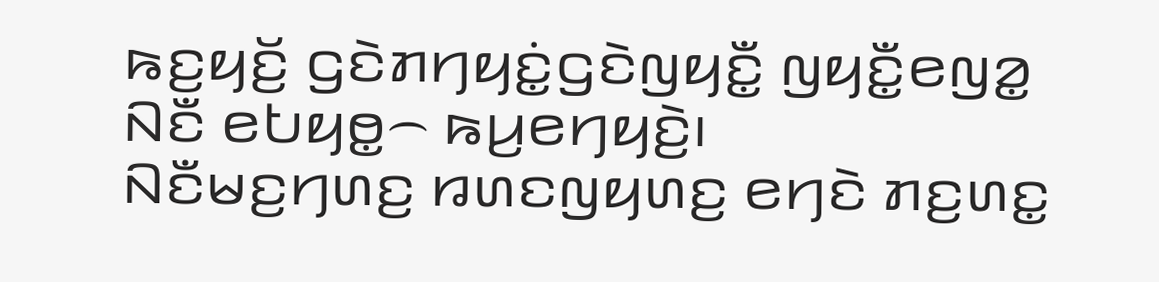ꤒꤢ꤬ꤟꤢꤩ꤬ ꤞꤢꤧꤊꤚꤟꤢꤦ꤭ꤞꤢꤧꤜꤟꤢꤪ꤭ ꤜꤟꤢꤪ꤭ꤕꤜꤤ꤭ ꤡꤢꤪ ꤕꤝꤟꤥ꤭꤮ ꤒꤣ꤬ꤕꤚꤟꤢꤧ꤬꤯
ꤡꤢꤪꤗꤢ꤬ꤚꤛꤢ꤬ ꤙꤛꤢꤜꤟꤛꤢ꤬ ꤕꤚꤢꤧ ꤊꤢ꤬ꤛꤢ꤭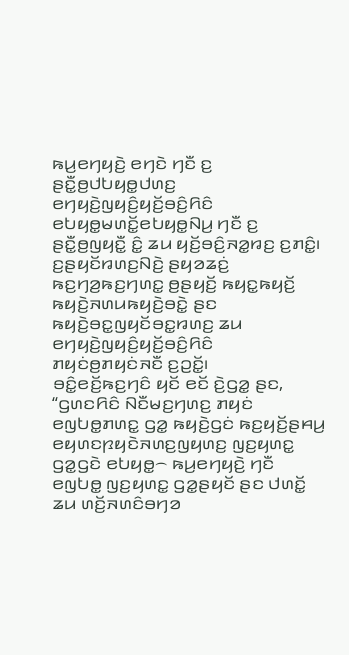ꤒꤣ꤬ꤕꤚꤟꤢꤧ꤬ ꤕꤚꤢꤧ ꤚꤢꤪ ꤢ꤬ ꤔꤢꤪ꤭ꤥ꤬ꤓꤝꤟꤥ꤭ꤓꤛꤢ꤬ ꤕꤚꤟꤢꤧ꤬ꤜꤟꤢꤨ꤬ꤟꤢꤩ꤬ꤋꤢꤨ꤬ꤖꤢꤨ ꤕꤝꤟꤥ꤭ꤗꤛꤢꤩ꤭ꤕꤝꤟꤥ꤭ꤡꤣ꤬ ꤚꤢꤪ ꤢ꤬ ꤔꤢꤪ꤭ꤥ꤬ꤜꤟꤢꤪ꤭ ꤢꤨ꤭ ꤘꤣ ꤟꤢꤩ꤬ꤋꤢꤨ꤬ꤏꤤ꤭ꤙꤢ꤬ ꤢ꤬ꤊꤢꤨ꤭꤯ ꤢ꤬ꤔꤟꤢꤩꤙꤛꤢ꤬ꤡꤢꤧ꤬ ꤔꤟꤤꤘꤢꤦ꤬ ꤒꤢ꤬ꤚꤤ꤬ꤒꤢ꤬ꤚꤛꤢ꤭ ꤥ꤬ꤔꤟꤢꤩ꤬ ꤒꤟꤢ꤭ꤒꤟꤢꤩ꤬ ꤒꤟꤢꤧ꤬ꤏꤛꤣꤒꤟꤢꤧ꤬ꤋꤢꤧ꤭ ꤔꤢ ꤒꤟꤢꤧ꤬ꤋꤢ꤭ꤜꤟꤢꤩꤋꤢ꤭ꤙꤛꤢ꤬ ꤘꤣ ꤕꤚꤟꤢꤧ꤬ꤜꤟꤢꤨ꤬ꤟꤢꤩ꤬ꤋꤢꤨ꤬ꤖꤢꤨ ꤊꤟꤢꤦꤥ꤬ꤊꤟꤢꤦꤏꤢꤪ ꤢ꤬ꤑꤢꤩ꤭꤯
ꤋꤢꤨ꤭ꤕꤢꤩ꤬ꤒꤢ꤬ꤚꤢꤨ ꤟꤢꤩ ꤕꤢꤩ ꤢꤧ꤬ꤞꤤ꤭ ꤔꤢ, “ꤞꤛꤢꤖꤢꤨ ꤡꤢꤪꤗꤢ꤬ꤚꤛꤢ꤬ ꤊꤟꤢꤦ ꤕꤜꤝꤥ꤭ꤊꤛꤢ꤭ ꤞꤤ꤭ ꤒꤟꤢꤧ꤬ꤞꤢꤦ ꤒꤢ꤬ꤟꤢꤩ꤬ꤔꤌꤣ꤬ ꤕꤟꤛꤢꤐꤟꤢꤧꤏꤛꤢ꤬ꤜꤟꤛꤢ꤬ ꤜꤢ꤬ꤟꤛꤢ꤭ ꤞꤤ꤭ꤞꤢꤧ ꤕꤝꤟꤥ꤭꤮ ꤒꤣ꤬ꤕꤚꤟꤢꤧ꤬ ꤚꤢꤪ ꤕꤜꤝꤥ꤭ ꤜꤢ꤬ꤟꤛꤢ꤭ ꤞꤤ꤭ꤔꤟꤢꤩ ꤔꤢ ꤓꤛꤢꤩ꤭ ꤘꤣ ꤛꤢꤩ꤬ꤏꤛꤢꤨꤋꤚꤤ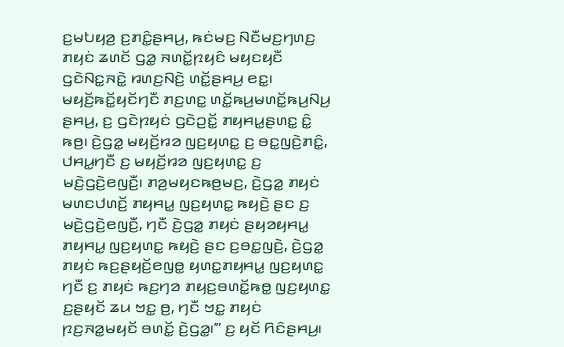ꤢ꤬ꤗꤝꤟꤤ꤬ ꤢ꤬ꤊꤢꤨ꤭ꤔꤌꤣ꤬, ꤒꤢꤦꤗꤢ꤬ ꤡꤢꤪꤗꤢ꤬ꤚꤛꤢ꤬ ꤊꤟꤢꤦ ꤘꤛꤢꤩ ꤞꤤ꤭ ꤏꤛꤢꤩ꤭ꤐꤟꤢꤨ ꤗꤟꤢꤟꤢꤪ ꤞꤢꤧꤡꤢ꤭ꤏꤢꤧ꤭ ꤙꤛꤢ꤬ꤡꤢꤧ꤬ ꤛꤢꤩ꤭ꤔꤌꤣ꤬ ꤕꤢ꤭꤯
ꤗꤟꤢꤩ꤬ꤒꤢꤩ꤭ꤟꤢꤩꤚꤢꤪ ꤊꤢ꤬ꤛꤢ꤭ ꤛꤢꤩ꤭ꤒꤣ꤬ꤗꤛꤢꤩ꤭ꤒꤣ꤬ꤡꤣ꤬ ꤔꤌꤣ꤬, ꤢ꤬ ꤞꤢꤧꤐꤟꤢꤦ ꤞꤢꤧꤑꤢꤩ꤭ ꤊꤟꤌꤣ꤭ꤔꤛꤢ꤭ ꤢꤨ꤭ ꤒꤥ꤬꤯ ꤢꤧ꤬ꤞꤤ꤭ ꤗꤟꤢꤩ꤬ꤙꤤ ꤜꤢ꤬ꤟꤛꤢ꤭ ꤢ꤬ ꤋꤢ꤭ꤜꤢꤧ꤬ꤊꤢꤨ꤭, ꤓꤌꤣ꤭ꤚꤢꤪ ꤢ꤬ ꤗꤟꤢꤩ꤬ꤙꤤ ꤜꤢ꤬ꤟꤛꤢ꤭ ꤢ꤬ ꤗꤢꤧ꤬ꤞꤢꤧ꤬ꤕꤜꤢꤪ꤬꤯ ꤊꤤ꤬ꤗꤟꤢꤒꤥ꤬ꤗꤢ꤬, ꤢꤧ꤬ꤞꤤ꤭ ꤊꤟꤢꤦ ꤗꤛꤢꤓꤛꤢꤩ꤬ ꤊꤟꤌꤣ꤭ ꤜꤢ꤬ꤟꤛꤢ꤭ ꤒꤟꤢꤧ꤬ ꤔꤢ ꤢ꤬ ꤗꤢꤧ꤬ꤞꤢꤧ꤬ꤕꤜꤢꤪ꤬, ꤚꤢꤪ ꤢꤧ꤬ꤞꤤ꤭ ꤊꤟꤢꤦ ꤔꤟꤤꤟꤌꤣ꤭ ꤊꤟꤌꤣ꤭ ꤜꤢ꤬ꤟꤛꤢ꤭ ꤒꤟꤢꤧ꤬ ꤔꤢ ꤢ꤬ꤋꤢ꤭ꤜꤢꤧ꤬, ꤢꤧ꤬ꤞꤤ꤭ ꤊꤟꤢꤦ ꤒꤢ꤬ꤔꤟꤢꤩ꤬ꤕꤜꤥ꤭ ꤟꤛꤢ꤭ꤊꤟꤌꤣ꤭ ꤜꤢ꤬ꤟꤛꤢ꤭ ꤚꤢꤪ ꤢ꤬ ꤊꤟꤢꤦ ꤒꤢ꤬ꤚꤤ ꤊꤟꤢ꤬ꤋꤛꤢꤩ꤭ꤒꤥ꤭ ꤜꤢ꤬ꤟꤛꤢ꤭ ꤢ꤬ꤔꤟꤢꤩ ꤘꤣ ꤠꤢ꤭ ꤥ꤬, ꤚꤢꤪ ꤠꤢ꤭ ꤊꤟꤢꤦ ꤐꤢ꤬ꤏꤤ꤭ꤗꤟꤢꤩ ꤋꤛꤢꤩ꤭ ꤢꤧ꤬ꤞꤤ꤭꤯’” ꤢ꤬ ꤟꤢꤩ ꤖꤢꤨꤔꤌꤣ꤬꤯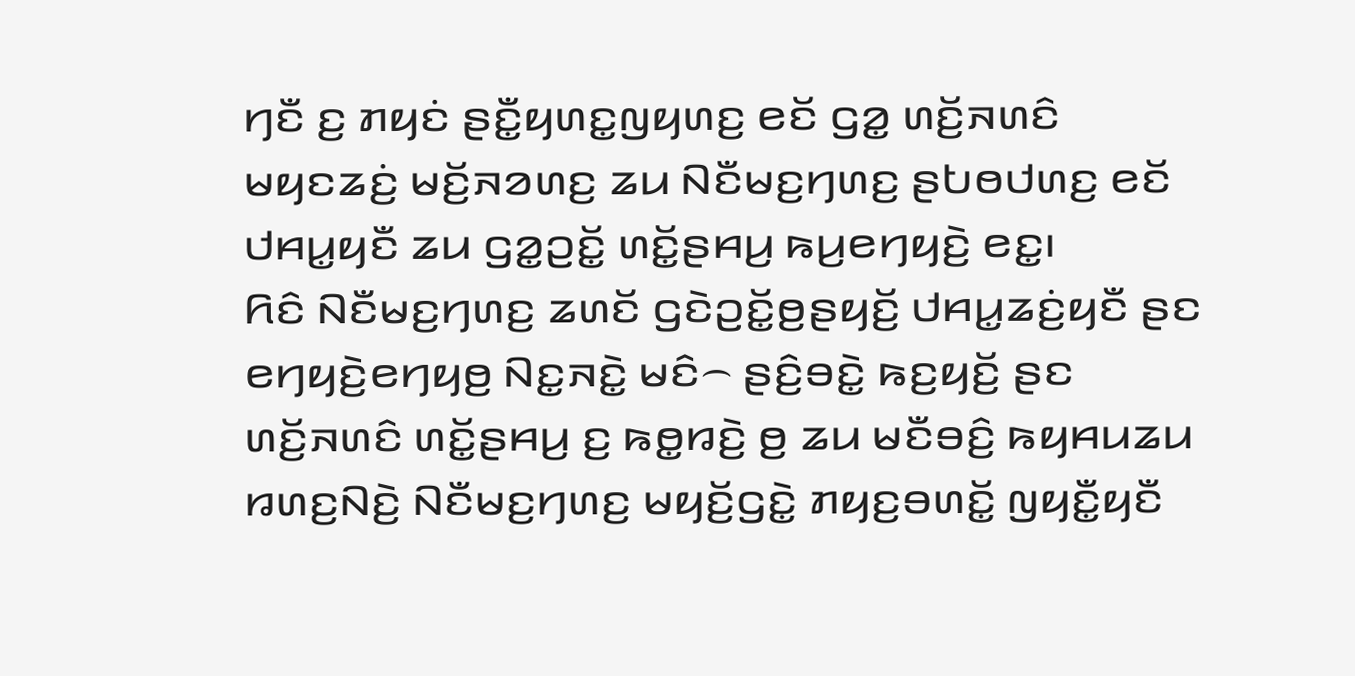ꤚꤢꤪ ꤢ꤬ ꤊꤟꤢꤦ ꤔꤢꤪ꤭ꤟꤛꤢ꤭ꤜꤟꤛꤢ꤬ ꤕꤢꤩ ꤞꤤ꤭ ꤛꤢꤩ꤬ꤏꤛꤢꤨ ꤗꤟꤢꤘꤢꤦ꤬ ꤗꤢꤩ꤬ꤏꤤꤛꤢ꤬ ꤘꤣ ꤡꤢꤪꤗꤢ꤬ꤚꤛꤢ꤬ ꤔꤝꤥꤓꤛꤢ꤬ ꤕꤢꤩ ꤓꤌꤣ꤭ꤟꤢꤪ ꤘꤣ ꤞꤤ꤭ꤑꤢꤩ꤭ ꤛꤢꤩ꤭ꤔꤌꤣ꤬ ꤒꤣ꤬ꤕꤚꤟꤢꤧ꤬ ꤕꤢ꤭꤯
ꤖꤢꤨ ꤡꤢꤪꤗꤢ꤬ꤚꤛꤢ꤬ ꤘꤛꤢꤩ ꤞꤢꤧꤑꤢꤩ꤭ꤥ꤬ꤔꤟꤢꤩ꤬ ꤓꤌꤣ꤭ꤘꤢꤦ꤬ꤟꤢꤪ ꤔꤢ ꤕꤚꤟꤢꤧ꤬ꤕꤚꤟꤥ꤬ ꤡꤢ꤭ꤏꤢꤧ꤭ ꤗꤢꤨ꤮ ꤔꤢꤨ꤬ꤋꤢꤧ꤭ ꤒꤢ꤬ꤟꤢꤩ꤬ ꤔꤢ ꤛꤢꤩ꤬ꤏꤛꤢꤨ ꤛꤢꤩ꤭ꤔꤌꤣ꤬ ꤢ꤬ ꤒꤥ꤭ꤙꤢꤧ꤬ ꤥ꤬ ꤘꤣ ꤗꤢꤪꤋꤢꤨ꤬ ꤒꤟꤌꤣꤘꤣ ꤙꤛꤢ꤬ꤡꤢꤧ꤬ ꤡꤢꤪꤗꤢ꤬ꤚꤛꤢ꤬ ꤗꤟꤢꤩ꤬ꤞꤢꤧ꤭ ꤊꤟꤢ꤬ꤋꤛꤢꤩ꤭ ꤜꤟꤢꤪ꤭ꤟꤢꤪ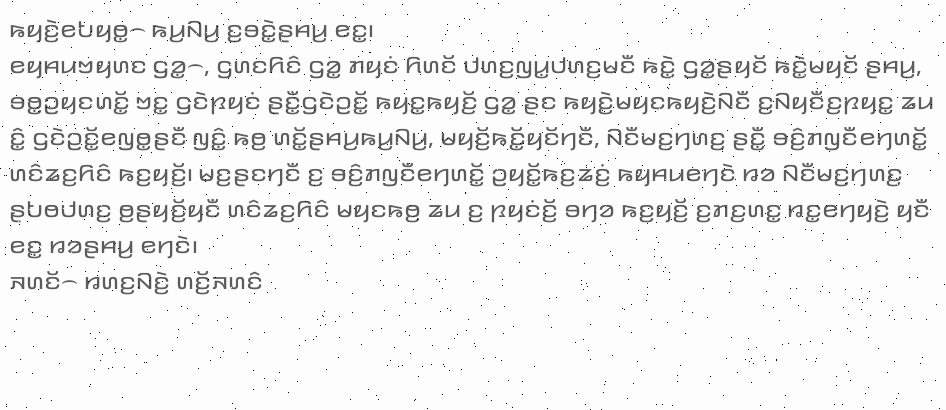ꤒꤟꤢꤧ꤬ꤕꤝꤟꤥ꤭꤮ ꤒꤣ꤬ꤡꤣ꤬ ꤢ꤬ꤋꤢꤧ꤭ꤔꤌꤣ꤬ ꤕꤢ꤭꤯
ꤕꤟꤌꤣꤠꤟꤛꤢ ꤞꤤ꤭꤮, ꤞꤛꤢꤖꤢꤨ ꤞꤤ꤭ ꤊꤟꤢꤦ ꤖꤛꤢꤩ ꤓꤛꤢ꤬ꤜꤣ꤭ꤓꤛꤢ꤬ꤗꤢꤪ ꤒꤢꤧ꤭ ꤞꤤ꤭ꤔꤟꤢꤩ ꤒꤢꤧ꤭ꤗꤟꤢꤩ ꤔꤌꤣ꤬, ꤋꤥ꤭ꤑꤟꤢꤛꤢꤩ꤭ ꤠꤢ꤭ ꤞꤢꤧꤐꤟꤢꤦ ꤔꤢꤪ꤭ꤞꤢꤧꤑꤢꤩ꤭ ꤒꤟꤢ꤭ꤒꤟꤢꤩ꤬ ꤞꤤ꤭ ꤔꤢ ꤒꤟꤢꤧ꤬ꤗꤟꤢꤒꤟꤢꤧ꤬ꤡꤢꤪ ꤢ꤬ꤡꤟꤢꤪꤢ꤬ꤐꤟꤢ꤭ ꤘꤣ ꤢꤨ꤭ ꤞꤢꤧꤑꤢꤩ꤭ꤕꤜꤥ꤭ꤔꤢꤪ ꤜꤢꤨ꤭ ꤒꤥ꤬ ꤛꤢꤩ꤭ꤔꤌꤣ꤬ꤒꤣ꤬ꤡꤣ꤬, ꤗꤟꤢꤩ꤬ꤒꤢꤩ꤭ꤟꤢꤩꤚꤢꤪ, ꤡꤢꤪꤗꤢ꤬ꤚꤛꤢ꤬ ꤔꤢꤪ꤭ ꤋꤢꤨ꤬ꤊꤜꤢꤪꤕꤚꤛꤢꤩ꤭ ꤛꤢꤨꤘꤢ꤬ꤖꤢꤨ ꤒꤢ꤬ꤟꤢꤩ꤬꤯ ꤗꤢ꤬ꤔꤢꤚꤢꤪ ꤢ꤬ ꤋꤢꤨ꤬ꤊꤜꤢꤪꤕꤚꤛꤢꤩ꤭ ꤑꤟꤢꤩ꤭ꤒꤢ꤬ꤘꤢꤦ꤬ ꤒꤟꤌꤣꤕꤚꤢꤧ ꤙꤤ ꤡꤢꤪꤗꤢ꤬ꤚꤛꤢ꤬ ꤔꤝꤥꤓꤛꤢ꤬ ꤥ꤬ꤔꤟꤢꤩ꤬ꤟꤢꤪ ꤛꤢꤨꤘꤢ꤬ꤖꤢꤨ ꤗꤟꤢꤒꤥ꤬ ꤘꤣ ꤢ꤬ ꤐꤟꤢꤦꤢꤩ꤬ ꤋꤚꤤ ꤒꤢ꤬ꤟꤢꤩ꤬ ꤢ꤬ꤊꤢ꤬ꤛꤢ꤭ ꤙꤢ꤭ꤕꤚꤟꤢꤧ꤬ ꤟꤢꤪ ꤕꤢ꤭ ꤙꤤꤔꤌꤣ꤬ ꤕꤚꤢꤧ꤯
ꤏꤛꤢꤩ꤮ ꤙꤛꤢ꤬ꤡꤢꤧ꤬ ꤛꤢꤩ꤬ꤏꤛꤢꤨ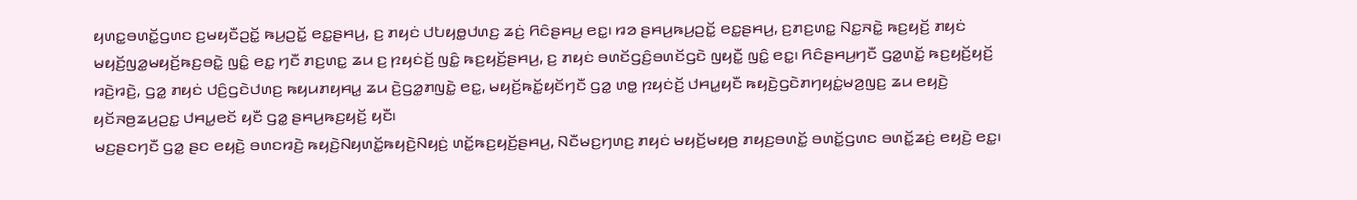ꤟꤛꤢ꤭ꤋꤛꤢꤩ꤭ꤞꤛꤢ ꤢ꤬ꤗꤟꤢꤪꤑꤢꤩ꤭ ꤒꤣ꤬ꤑꤢꤩ꤭ ꤕꤢ꤭ꤔꤌꤣ꤬, ꤢ꤬ ꤊꤟꤢꤦ ꤓꤝꤟꤥ꤭ꤓꤛꤢ꤬ ꤘꤢꤦ꤬ ꤖꤢꤨꤔꤌꤣ꤬ ꤕꤢ꤭꤯ ꤙꤤ ꤔꤌꤣ꤬ꤒꤣ꤬ꤑꤢꤩ꤭ ꤕꤢ꤭ꤔꤌꤣ꤬, ꤢ꤬ꤊꤢ꤬ꤛꤢ꤭ ꤡꤢ꤭ꤏꤢꤧ꤭ ꤒꤢ꤬ꤟꤢꤩ꤬ ꤊꤟꤢꤦ ꤗꤟꤢꤩ꤬ꤜꤤ꤭ꤗꤟꤢꤩ꤬ꤒꤢ꤬ꤋꤢꤧ꤭ ꤜꤢꤨ꤭ ꤕꤢ꤭ ꤚꤢꤪ ꤊꤢ꤬ꤛꤢ꤭ ꤘꤣ ꤢ꤬ ꤐꤟꤢꤦꤢꤩ꤬ ꤜꤢꤨ꤭ ꤒꤢ꤬ꤟꤢꤩ꤬ꤔꤌꤣ꤬, ꤢ꤬ ꤊꤟꤢꤦ ꤋꤛꤢꤩꤞꤢꤨ꤬ꤋꤛꤢꤩꤞꤢꤧ ꤜꤟꤢꤪ꤭ ꤜꤢꤨ꤭ ꤕꤢ꤭꤯ ꤖꤢꤨꤔꤌꤣ꤬ꤚꤢꤪ ꤞꤤ꤭ꤛꤢꤩ꤭ ꤒꤢ꤬ꤟꤢꤩ꤬ꤟꤢꤩ꤬ ꤙꤢꤧ꤬ꤙꤢꤧ꤬, ꤞꤤ꤭ ꤊꤟꤢꤦ ꤓꤢꤨ꤬ꤞꤢꤧꤓꤛꤢ꤬ ꤒꤟꤣꤊꤟꤌꤣ꤭ ꤘꤣ ꤢꤧ꤬ꤞꤤ꤭ꤊꤜꤢꤧ꤭ ꤕꤢ꤭, ꤗꤟꤢꤩ꤬ꤒꤢꤩ꤭ꤟꤢꤩꤚꤢꤪ ꤞꤤ꤭ ꤛꤥ꤭ ꤐꤟꤢꤦꤢꤩ꤬ ꤓꤌꤣ꤭ꤟꤢꤪ ꤒꤟꤢꤧ꤬ꤞꤢꤧꤊꤚꤟꤢꤦ꤭ꤗꤤ꤬ꤜꤢ꤬ ꤘꤣ ꤕꤟꤢꤧ꤬ ꤟꤢꤩꤏꤥ꤬ꤘꤣ꤬ꤑꤢ꤭ ꤓꤌꤣ꤭ꤕꤢꤩ ꤟꤢꤪ ꤞꤤ꤭ ꤔꤌꤣ꤬ꤒꤢ꤬ꤟꤢꤩ꤬ ꤟꤢꤪ꤯
ꤗꤢ꤬ꤔꤢꤚꤢꤪ ꤞꤤ꤭ ꤔꤢ ꤕꤟꤢꤧ꤬ ꤋꤛꤢꤙꤢꤧ꤬ ꤒꤟꤢꤧ꤬ꤡꤟꤛꤢꤩ꤭ꤒꤟꤢꤧ꤬ꤡꤟꤢꤦ꤬ ꤛꤢꤩ꤭ꤒꤢ꤬ꤟꤢꤩ꤬ꤔꤌꤣ꤬, ꤡꤢꤪꤗꤢ꤬ꤚꤛꤢ꤬ ꤊꤟꤢꤦ ꤗꤟꤢꤩ꤬ꤗꤟꤥ꤬ ꤊꤟꤢ꤬ꤋꤛꤢꤩ꤭ ꤋꤛꤢꤩ꤭ꤞꤛꤢ ꤋꤛꤢꤩ꤭ꤘꤢꤦ꤬ ꤕꤟꤢꤧ꤬ ꤕꤢ꤭꤯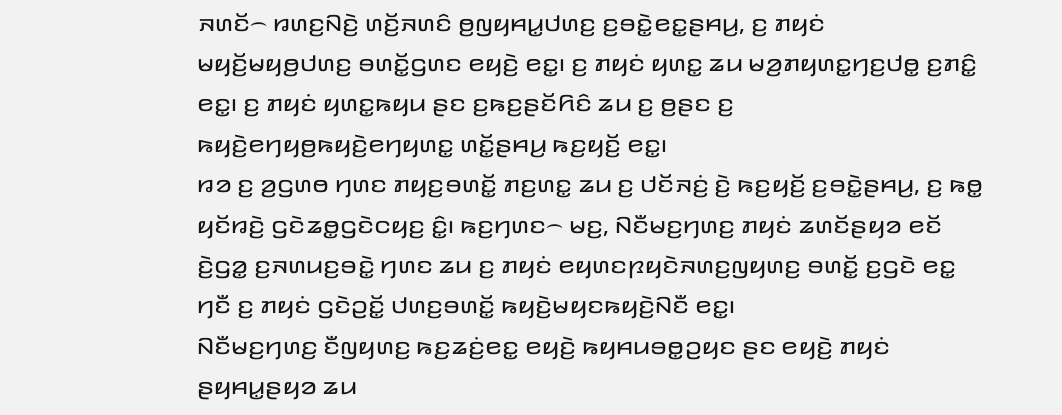ꤏꤛꤢꤩ꤮ ꤙꤛꤢ꤬ꤡꤢꤧ꤬ ꤛꤢꤩ꤬ꤏꤛꤢꤨ ꤥ꤬ꤜꤟꤌꤣ꤭ꤓꤛꤢ꤬ ꤢ꤬ꤋꤢꤧ꤭ꤕꤢ꤭ꤔꤌꤣ꤬, ꤢ꤬ ꤊꤟꤢꤦ ꤗꤟꤢꤩ꤬ꤗꤟꤥ꤬ꤓꤛꤢ꤬ ꤋꤛꤢꤩ꤭ꤞꤛꤢ ꤕꤟꤢꤧ꤬ ꤕꤢ꤭꤯ ꤢ꤬ ꤊꤟꤢꤦ ꤟꤛꤢ꤭ ꤘꤣ ꤗꤤ꤬ꤊꤟꤛꤢ꤭ꤚꤢ꤬ꤓꤥ꤭ ꤢ꤬ꤊꤢꤨ꤭ ꤕꤢ꤭꤯ ꤢ꤬ ꤊꤟꤢꤦ ꤟꤛꤢ꤭ꤒꤟꤣ ꤔꤢ ꤢ꤬ꤒꤢ꤬ꤔꤢꤩꤖꤢꤨ ꤘꤣ ꤢ꤬ ꤥ꤬ꤔꤢ ꤢ꤬ ꤒꤟꤢꤧ꤬ꤕꤚꤟꤥ꤬ꤒꤟꤢꤧ꤬ꤕꤚꤟꤛꤢ꤭ ꤛꤢꤩ꤭ꤔꤌꤣ꤬ ꤒꤢ꤬ꤟꤢꤩ꤬ ꤕꤢ꤭꤯
ꤙꤤ ꤢ꤬ ꤤ꤬ꤞꤛꤥ ꤚꤛꤢ ꤊꤟꤢ꤬ꤋꤛꤢꤩ꤭ ꤊꤢ꤬ꤛꤢ꤭ ꤘꤣ ꤢ꤬ ꤓꤢꤩꤏꤢꤦ꤬ ꤢꤧ꤬ ꤒꤢ꤬ꤟꤢꤩ꤬ ꤢ꤬ꤋꤢꤧ꤭ꤔꤌꤣ꤬, ꤢ꤬ ꤒꤥ꤭ ꤟꤢꤩꤙꤢꤧ꤬ ꤞꤢꤧꤘꤥ꤭ꤞꤢꤧꤍꤟꤢ꤬ ꤢꤨ꤭꤯ ꤒꤢ꤬ꤚꤛꤢ꤮ ꤗꤢ꤬, ꤡꤢꤪꤗꤢ꤬ꤚꤛꤢ꤬ ꤊꤟꤢꤦ ꤘꤛꤢꤩꤔꤟꤤ ꤕꤢꤩ ꤢꤧ꤬ꤞꤤ꤭ ꤢ꤬ꤏꤛꤣꤢ꤬ꤋꤢꤧ꤭ ꤚꤛꤢ ꤘꤣ ꤢ꤬ ꤊꤟꤢꤦ ꤕꤟꤛꤢꤐꤟꤢꤧꤏꤛꤢ꤬ꤜꤟꤛꤢ꤬ ꤋꤛꤢꤩ꤭ ꤢ꤬ꤞꤢꤧ ꤕꤢ꤭ ꤚꤢꤪ ꤢ꤬ ꤊꤟꤢꤦ ꤞꤢꤧꤑꤢꤩ꤭ ꤓꤛꤢ꤬ꤋꤛꤢꤩ꤭ ꤒꤟꤢꤧ꤬ꤗꤟꤢꤒꤟꤢꤧ꤬ꤡꤢꤪ ꤕꤢ꤭꤯
ꤡꤢꤪꤗꤢ꤬ꤚꤛꤢ꤬ ꤢꤪꤜꤟꤛꤢ꤬ ꤒꤢ꤬ꤘꤢꤦ꤬ꤕꤢ꤭ ꤕꤟꤢꤧ꤬ ꤒꤟꤌꤣꤋꤥ꤭ꤑꤟꤢ ꤔꤢ ꤕꤟꤢꤧ꤬ ꤊꤟꤢꤦ ꤔꤟꤌꤣ꤭ꤔꤟꤤ ꤘꤣ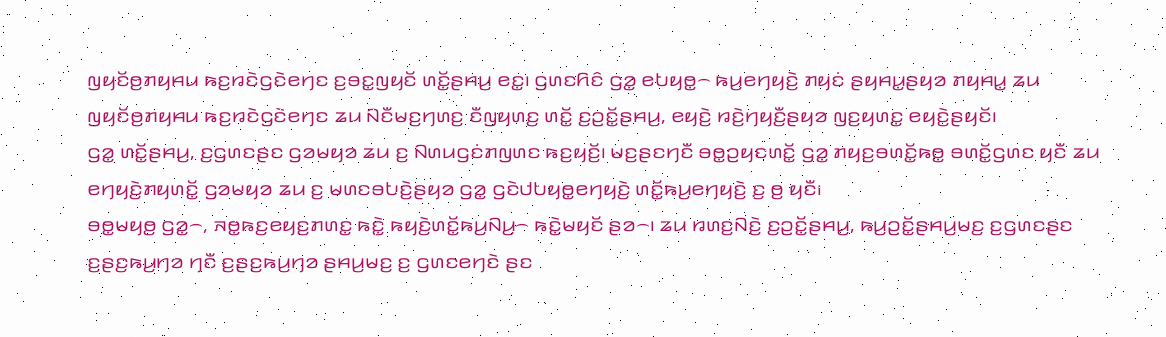ꤜꤟꤢꤩꤥ꤬ꤊꤟꤌꤣ ꤒꤢ꤬ꤙꤢꤧꤞꤢꤧꤕꤚꤢ ꤢ꤬ꤋꤢ꤭ꤜꤟꤢꤩ ꤛꤢꤩ꤭ꤔꤌꤣ꤬ ꤕꤢ꤭꤯ ꤞꤛꤢꤖꤢꤨ ꤞꤤ꤭ ꤕꤝꤟꤥ꤭꤮ ꤒꤣ꤬ꤕꤚꤟꤢꤧ꤬ ꤊꤟꤢꤦ ꤔꤟꤌꤣ꤭ꤔꤟꤤ ꤊꤟꤌꤣ꤭ ꤘꤣ ꤜꤟꤢꤩꤥ꤬ꤊꤟꤌꤣ ꤒꤢ꤬ꤙꤢꤧꤞꤢꤧꤕꤚꤢ ꤘꤣ ꤡꤢꤪꤗꤢ꤬ꤚꤛꤢ꤬ ꤢꤪꤜꤟꤛꤢ꤬ ꤛꤢꤩ꤭ ꤢ꤬ꤑꤢꤩ꤭ꤔꤌꤣ꤬, ꤕꤟꤢꤧ꤬ ꤙꤢꤧ꤬ꤚꤟꤢꤪ꤬ꤔꤟꤤ ꤜꤢ꤬ꤟꤛꤢ꤭ ꤕꤟꤢꤧ꤬ꤔꤟꤢꤩ꤯
ꤞꤤ꤭ ꤛꤢꤩ꤭ꤔꤌꤣ꤬, ꤢ꤬ꤞꤛꤢꤔꤢ ꤞꤤꤗꤟꤤ ꤘꤣ ꤢ꤬ ꤡꤛꤣꤞꤢꤦꤊꤜꤛꤢ ꤒꤢ꤬ꤟꤢꤩ꤬꤯ ꤗꤢ꤬ꤔꤢꤚꤢꤪ ꤋꤥ꤭ꤑꤟꤢꤛꤢꤩ꤭ ꤞꤤ꤭ ꤊꤟꤢ꤬ꤋꤛꤢꤩ꤭ꤒꤥ꤭ ꤋꤛꤢꤩ꤭ꤞꤛꤢ ꤟꤢꤪ ꤘꤣ ꤕꤚꤟꤢꤧ꤬ꤊꤟꤛꤢꤩ꤭ ꤞꤤꤗꤟꤤ ꤘꤣ ꤢ꤬ ꤗꤛꤢꤋꤝꤢꤧ꤬ꤔꤟꤤ ꤞꤤ꤭ ꤞꤢꤧꤓꤝꤟꤥ꤭ꤕꤚꤟꤢꤧ꤬ ꤛꤢꤩ꤭ꤒꤣ꤬ꤕꤚꤟꤢꤧ꤬ ꤢ꤬ ꤥ꤬ ꤟꤢꤪ꤯
ꤋꤥ꤭ꤗꤟꤥ꤬ ꤞꤤ꤭꤮, ꤏꤥ꤭ꤒꤢ꤬ꤕꤟꤢ꤬ꤊꤛꤢ꤭ ꤒꤢꤧ꤭ ꤒꤟꤢꤧ꤬ꤛꤢꤩ꤭ꤒꤣ꤬ꤡꤣ꤬꤮ ꤒꤢꤧ꤭ꤗꤟꤢꤩ ꤔꤤ꤮꤯ ꤘꤣ ꤙꤛꤢ꤬ꤡꤢꤧ꤬ ꤢ꤬ꤑꤢꤩ꤭ꤔꤌꤣ꤬, ꤒꤣ꤬ꤑꤢꤩ꤭ꤔꤌꤣ꤬ꤗꤢ꤬ ꤢ꤬ꤞꤛꤢꤔꤢ ꤢ꤬ꤔꤢ꤬ꤒꤣ꤬ꤚꤤ ꤚꤢꤪ ꤢ꤬ꤔꤢ꤬ꤒꤣ꤬ꤚꤤ ꤔꤌꤣ꤬ꤗꤢ꤬ ꤢ꤬ ꤞꤛꤢꤕꤚꤢꤧ ꤔꤢ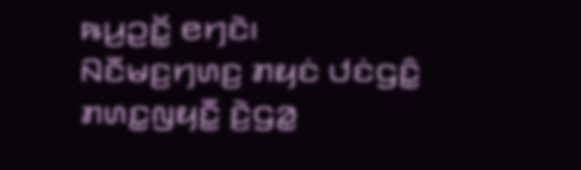ꤒꤣ꤬ꤑꤢꤩ꤭ ꤕꤚꤢꤧ꤯
ꤡꤢꤪꤗꤢ꤬ꤚꤛꤢ꤬ ꤊꤟꤢꤦ ꤓꤢꤦꤞꤢꤨ꤭ ꤊꤛꤢ꤭ꤜꤟꤢꤪ꤭ ꤢꤧ꤬ꤞꤤ꤭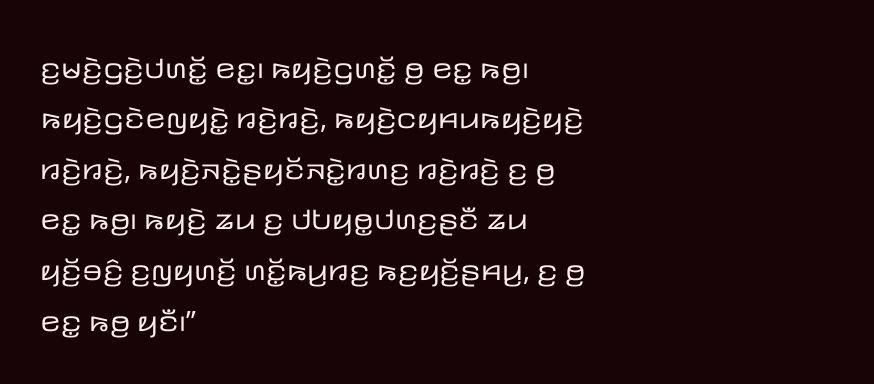ꤢ꤬ꤗꤢꤧ꤬ꤞꤢꤧ꤬ꤓꤛꤢꤩ꤭ ꤕꤢ꤭꤯ ꤒꤟꤢꤧ꤬ꤞꤛꤢꤩ꤭ ꤥ꤬ ꤕꤢ꤭ ꤒꤥ꤬꤯ ꤒꤟꤢꤧ꤬ꤞꤢꤧꤕꤜꤟꤢꤧ꤭ ꤙꤢꤧ꤬ꤙꤢꤧ꤬, ꤒꤟꤢꤧ꤬ꤍꤟꤌꤣꤒꤟꤢꤧ꤬ꤟꤢꤧ꤬ ꤙꤢꤧ꤬ꤙꤢꤧ꤬, ꤒꤟꤢꤧ꤬ꤏꤢꤧ꤭ꤔꤟꤢꤩꤏꤢꤧ꤭ꤙꤛꤢ꤬ ꤙꤢꤧ꤬ꤙꤢꤧ꤬ ꤢ꤬ ꤥ꤬ ꤕꤢ꤭ ꤒꤥ꤬꤯ ꤒꤟꤢꤧ꤬ ꤘꤣ ꤢ꤬ ꤓꤝꤟꤥ꤭ꤓꤛꤢ꤬ꤔꤢꤪ ꤘꤣ ꤟꤢꤩ꤬ꤋꤢꤨ꤬ ꤢ꤬ꤜꤟꤛꤢꤩ꤬ ꤛꤢꤩ꤭ꤒꤣ꤬ꤙꤢ꤬ ꤒꤢ꤬ꤟꤢꤩ꤬ꤔꤌꤣ꤬, ꤢ꤬ ꤥ꤬ ꤕꤢ꤭ ꤒꤥ꤬ ꤟꤢꤪ꤯”